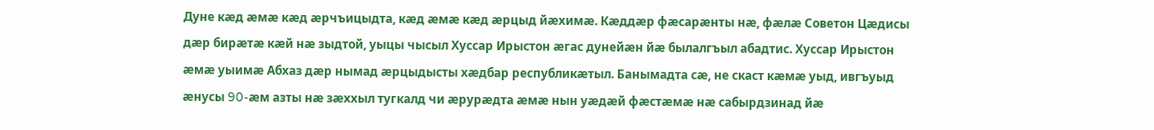Дуне кæд æмæ кæд æрчъицыдта, кæд æмæ кæд æрцыд йæхимæ. Кæддæр фæсарæнты нæ, фæлæ Советон Цæдисы дæр бирæтæ кæй нæ зыдтой, уыцы чысыл Хуссар Ирыстон æгас дунейæн йæ былалгъыл абадтис. Хуссар Ирыстон æмæ уыимæ Абхаз дæр нымад æрцыдысты хæдбар республикæтыл. Банымадта сæ, не скаст кæмæ уыд, ивгъуыд æнусы 90-æм азты нæ зæххыл тугкалд чи æрурæдта æмæ нын уæдæй фæстæмæ нæ сабырдзинад йæ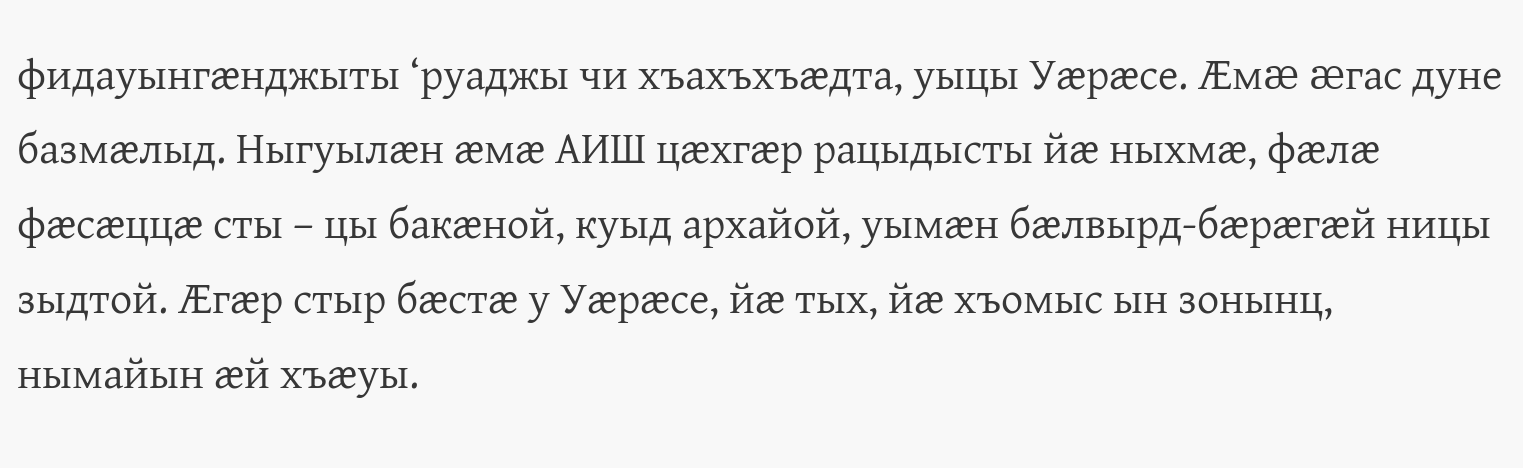фидауынгæнджыты ‘руаджы чи хъахъхъæдта, уыцы Уæрæсе. Æмæ æгас дуне базмæлыд. Ныгуылæн æмæ АИШ цæхгæр рацыдысты йæ ныхмæ, фæлæ фæсæццæ сты – цы бакæной, куыд архайой, уымæн бæлвырд-бæрæгæй ницы зыдтой. Æгæр стыр бæстæ у Уæрæсе, йæ тых, йæ хъомыс ын зонынц, нымайын æй хъæуы.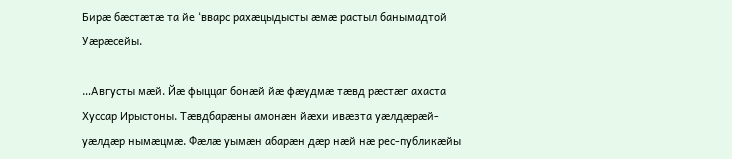Бирæ бæстæтæ та йе ‘вварс рахæцыдысты æмæ растыл банымадтой Уæрæсейы.

…Августы мæй. Йæ фыццаг бонæй йæ фæудмæ тæвд рæстæг ахаста Хуссар Ирыстоны. Тæвдбарæны амонæн йæхи ивæзта уæлдæрæй-уæлдæр нымæцмæ. Фæлæ уымæн абарæн дæр нæй нæ рес-публикæйы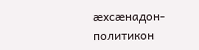æхсæнадон-политикон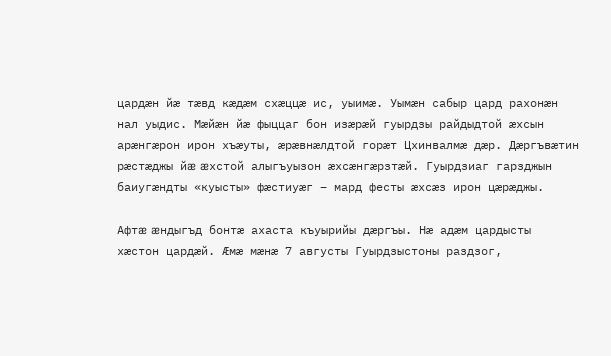цардæн йæ тæвд кæдæм схæццæ ис, уыимæ. Уымæн сабыр цард рахонæн нал уыдис. Мæйæн йæ фыццаг бон изæрæй гуырдзы райдыдтой æхсын арæнгæрон ирон хъæуты, æрæвнæлдтой горæт Цхинвалмæ дæр. Дæргъвæтин рæстæджы йæ æхстой алыгъуызон æхсæнгæрзтæй. Гуырдзиаг гарзджын баиугæндты «куысты» фæстиуæг – мард фесты æхсæз ирон цæрæджы.

Афтæ æндыгъд бонтæ ахаста къуырийы дæргъы. Нæ адæм цардысты хæстон цардæй. Æмæ мæнæ 7 августы Гуырдзыстоны раздзог,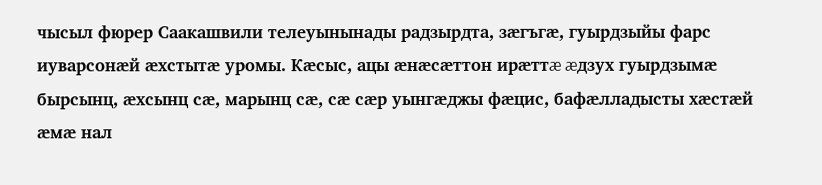чысыл фюрер Саакашвили телеуынынады радзырдта, зæгъгæ, гуырдзыйы фарс иуварсонæй æхстытæ уромы. Кæсыс, ацы æнæсæттон ирæттæ æдзух гуырдзымæ бырсынц, æхсынц сæ, марынц сæ, сæ сæр уынгæджы фæцис, бафæлладысты хæстæй æмæ нал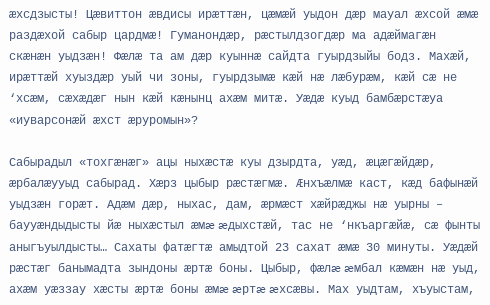æхсдзысты! Цæвиттон æвдисы ирæттæн, цæмæй уыдон дæр мауал æхсой æмæ раздæхой сабыр цардмæ! Гуманондæр, рæстылдзогдæр ма адæймагæн скæнæн уыдзæн! Фæлæ та ам дæр куыннæ сайдта гуырдзыйы бодз. Махæй, ирæттæй хуыздæр уый чи зоны, гуырдзымæ кæй нæ лæбурæм, кæй сæ не ‘хсæм, сæхæдæг нын кæй кæнынц ахæм митæ. Уæдæ куыд бамбæрстæуа «иуварсонæй æхст æруромын»?

Сабырадыл «тохгæнæг» ацы ныхæстæ куы дзырдта, уæд, æцæгæйдæр, æрбалæууыд сабырад. Хæрз цыбыр рæстæгмæ. Æнхъæлмæ каст, кæд бафынæй уыдзæн горæт. Адæм дæр, ныхас, дам, æрмæст хæйрæджы нæ уырны – баууæндыдысты йæ ныхæстыл æмæ æдыхстæй, тас не ‘нкъаргæйæ, сæ фынты аныгъуылдысты… Сахаты фатæгтæ амыдтой 23 сахат æмæ 30 минуты. Уæдæй рæстæг банымадта зындоны æртæ боны. Цыбыр, фæлæ æмбал кæмæн нæ уыд, ахæм уæззау хæсты æртæ боны æмæ æртæ æхсæвы. Мах уыдтам, хъуыстам,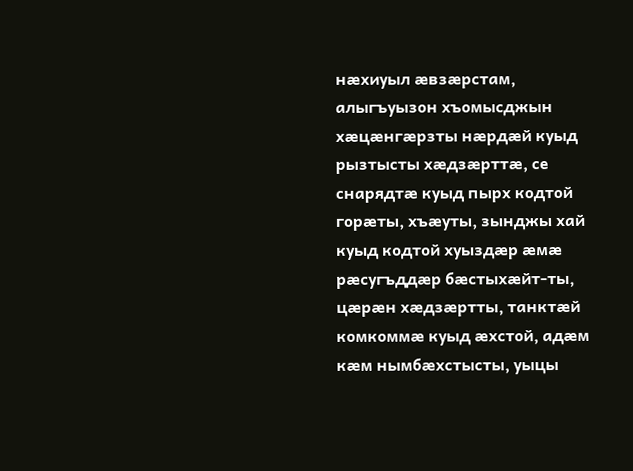нæхиуыл æвзæрстам, алыгъуызон хъомысджын хæцæнгæрзты нæрдæй куыд рызтысты хæдзæрттæ, се снарядтæ куыд пырх кодтой горæты, хъæуты, зынджы хай куыд кодтой хуыздæр æмæ рæсугъддæр бæстыхæйт-ты, цæрæн хæдзæртты, танктæй комкоммæ куыд æхстой, адæм кæм нымбæхстысты, уыцы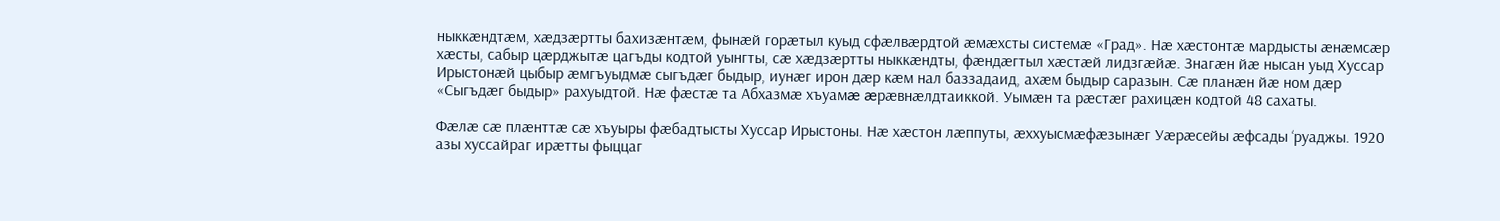ныккæндтæм, хæдзæртты бахизæнтæм, фынæй горæтыл куыд сфæлвæрдтой æмæхсты системæ «Град». Нæ хæстонтæ мардысты æнæмсæр хæсты, сабыр цæрджытæ цагъды кодтой уынгты, сæ хæдзæртты ныккæндты, фæндæгтыл хæстæй лидзгæйæ. Знагæн йæ нысан уыд Хуссар Ирыстонæй цыбыр æмгъуыдмæ сыгъдæг быдыр, иунæг ирон дæр кæм нал баззадаид, ахæм быдыр саразын. Сæ планæн йæ ном дæр «Сыгъдæг быдыр» рахуыдтой. Нæ фæстæ та Абхазмæ хъуамæ æрæвнæлдтаиккой. Уымæн та рæстæг рахицæн кодтой 48 сахаты.

Фæлæ сæ плæнттæ сæ хъуыры фæбадтысты Хуссар Ирыстоны. Нæ хæстон лæппуты, æххуысмæфæзынæг Уæрæсейы æфсады ‘руаджы. 1920 азы хуссайраг ирæтты фыццаг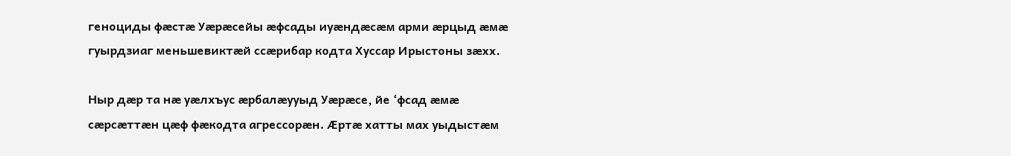геноциды фæстæ Уæрæсейы æфсады иуæндæсæм арми æрцыд æмæ гуырдзиаг меньшевиктæй ссæрибар кодта Хуссар Ирыстоны зæхх.

Ныр дæр та нæ уæлхъус æрбалæууыд Уæрæсе, йе ‘фсад æмæ сæрсæттæн цæф фæкодта агрессорæн. Æртæ хатты мах уыдыстæм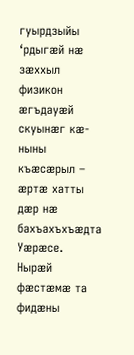гуырдзыйы ‘рдыгæй нæ зæххыл физикон æгъдауæй скуынæг кæ-ныны къæсæрыл – æртæ хатты дæр нæ бахъахъхъæдта Уæрæсе. Нырæй фæстæмæ та фидæны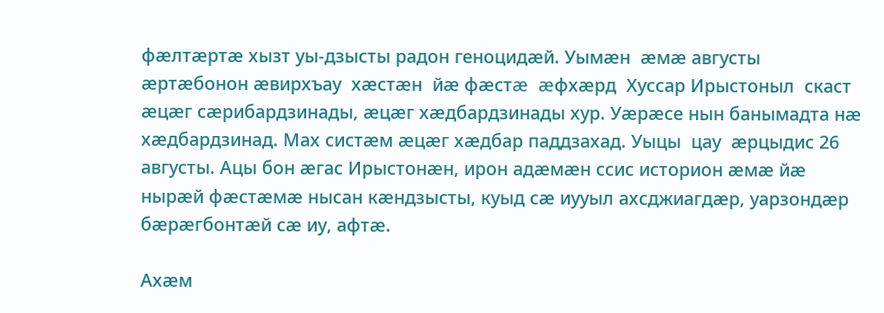фæлтæртæ хызт уы-дзысты радон геноцидæй. Уымæн  æмæ августы æртæбонон æвирхъау  хæстæн  йæ фæстæ  æфхæрд  Хуссар Ирыстоныл  скаст æцæг сæрибардзинады, æцæг хæдбардзинады хур. Уæрæсе нын банымадта нæ хæдбардзинад. Мах систæм æцæг хæдбар паддзахад. Уыцы  цау  æрцыдис 26 августы. Ацы бон æгас Ирыстонæн, ирон адæмæн ссис историон æмæ йæ нырæй фæстæмæ нысан кæндзысты, куыд сæ иууыл ахсджиагдæр, уарзондæр бæрæгбонтæй сæ иу, афтæ.

Ахæм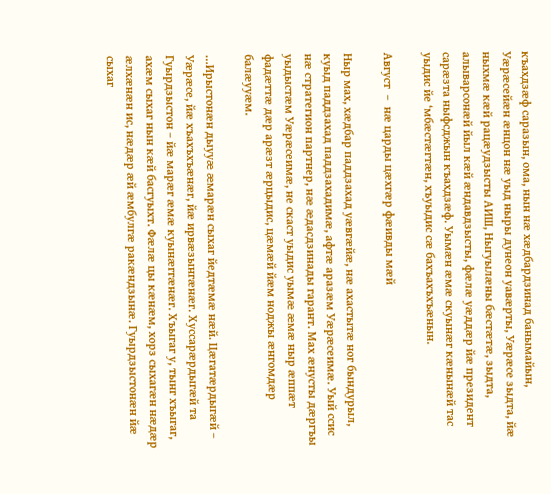къахдзæф саразын, ома, нын нæ хæдбардзинад банымайын, Уæрæсейæн æнцон нæ уыд ныры дунеон уавæрты, Уæрæсе зыдта, йæ ныхмæ кæй рацæудзысты АИШ, Ныгуылæны бæстæтæ, зыдта, алыварсонæй йыл кæй æндавдзысты, фæлæ уæддæр йæ президент сарæзта ныфсджын къахдзæф. Уымæн æмæ скуынæг кæнынæй тас уыдис йе ‘мбæстæгтæн, хъуыдис сæ бахъахъхъæнын.

Август  –  нæ царды цæхгæр фæивды мæй

Ныр мах, хæдбар паддзахад уæвгæйæ, нæ ахастытæ ног бындурыл, куыд паддзахад паддзахадимæ, афтæ аразæм Уæрæсеимæ. Уый ссис нæ стратегион партнер, нæ æдасдзинады гарант. Мах æнусты дæргъы уыдыстæм Уæрæсеимæ, не скаст уыдис уымæ æмæ ныр æппæт фадæттæ дæр арæзт æрцыдис, цæмæй йæм ноджы æнгомдæр балæууæм.

…Ирыстонæн дыууæ æмарæн сыхаг йедтæмæ нæй. Цæгатæрдыгæй – Уæрæсе, йæ хъахъхъæнæг, йæ ирвæзынгæнæг. Хуссарæрдыгæй та Гуырдзыстон – йæ марæг æмæ куынæггæнæг. Хъыгаг у, тынг хъыгаг, ахæм сыхаг нын кæй басгуыхт. Фæлæ цы кæнæм, хорз сыхагæн нæдæр æлхæнæн ис, нæдæр æй æмбулгæ ракæндзынæ. Гуырдзыстонæн йæ сыхаг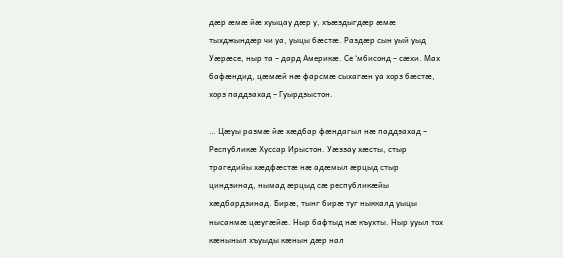дæр æмæ йæ хуыцау дæр у, хъæздыгдæр æмæ тыхджындæр чи уа, уыцы бæстæ. Раздæр сын уый уыд Уæрæсе, ныр та – дард Америкæ. Се ‘мбисонд – сæхи. Мах бафæндид, цæмæй нæ фарсмæ сыхагæн уа хорз бæстæ, хорз паддзахад – Гуырдзыстон.

… Цæуы размæ йæ хæдбар фæндагыл нæ паддзахад – Республикæ Хуссар Ирыстон. Уæззау хæсты, стыр трагедийы хæдфæстæ нæ адæмыл æрцыд стыр циндзинад, нымад æрцыд сæ республикæйы хæдбардзинад. Бирæ, тынг бирæ туг ныккалд уыцы нысанмæ цæугæйæ. Ныр бафтыд нæ къухты. Ныр ууыл тох кæныныл хъуыды кæнын дæр нал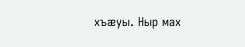хъæуы. Ныр мах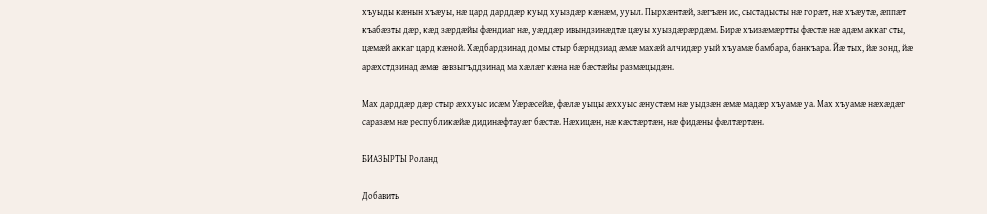хъуыды кæнын хъæуы, нæ цард дарддæр куыд хуыздæр кæнæм, ууыл. Пырхæнтæй, зæгъæн ис, сыстадысты нæ горæт, нæ хъæутæ, æппæт къабæзты дæр, кæд зæрдæйы фæндиаг нæ, уæддæр ивындзинæдтæ цæуы хуыздæрæрдæм. Бирæ хъизæмæртты фæстæ нæ адæм аккаг сты, цæмæй аккаг цард кæной. Хæдбардзинад домы стыр бæрндзиад æмæ махæй алчидæр уый хъуамæ бамбара, банкъара. Йæ тых, йæ зонд, йæ арæхстдзинад æмæ æвзыгъддзинад ма хæлæг кæна нæ бæстæйы размæцыдæн.

Мах дарддæр дæр стыр æххуыс исæм Уæрæсейæ, фæлæ уыцы æххуыс æнустæм нæ уыдзæн æмæ мадæр хъуамæ уа. Мах хъуамæ нæхæдæг саразæм нæ республикæйæ дидинæфтауæг бæстæ. Нæхицæн, нæ кæстæртæн, нæ фидæны фæлтæртæн.

БИАЗЫРТЫ Роланд

Добавить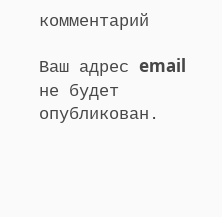комментарий

Ваш адрес email не будет опубликован.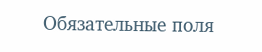Обязательные поля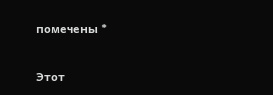помечены *

Этот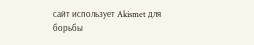сайт использует Akismet для борьбы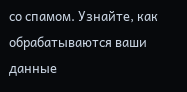со спамом. Узнайте, как обрабатываются ваши данные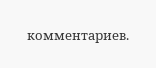комментариев.